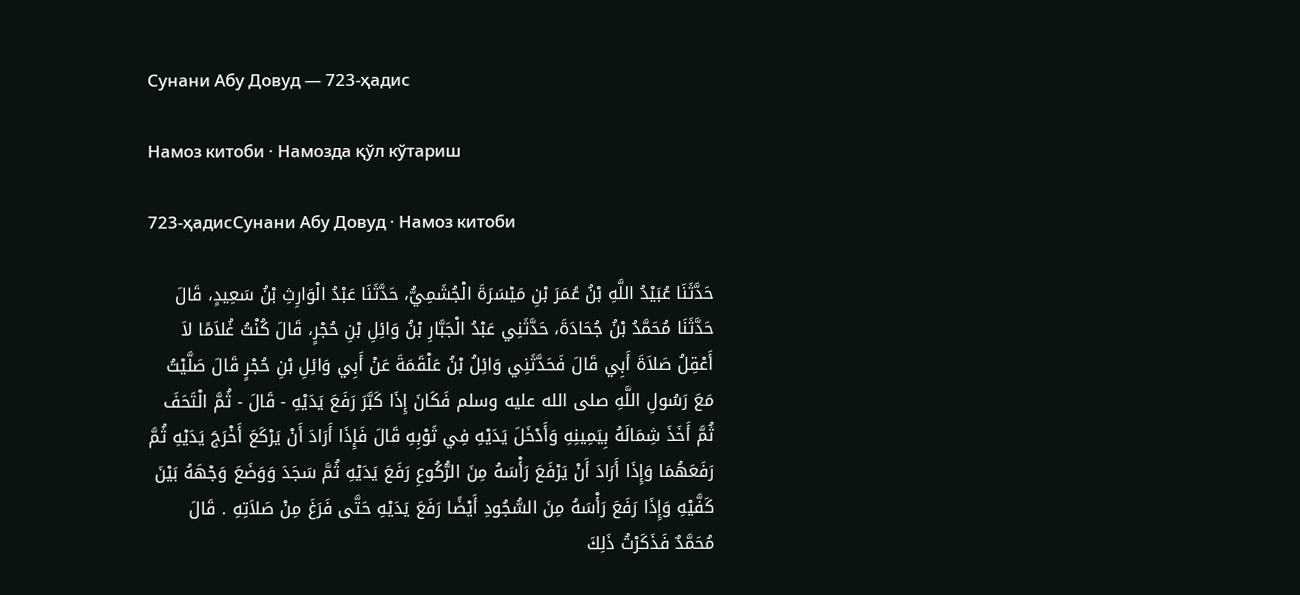Сунани Абу Довуд — 723-ҳадис

Намоз китоби · Намозда қўл кўтариш

723-ҳадисСунани Абу Довуд · Намоз китоби

حَدَّثَنَا عُبَيْدُ اللَّهِ بْنُ عُمَرَ بْنِ مَيْسَرَةَ الْجُشَمِيُّ، حَدَّثَنَا عَبْدُ الْوَارِثِ بْنُ سَعِيدٍ، قَالَ حَدَّثَنَا مُحَمَّدُ بْنُ جُحَادَةَ، حَدَّثَنِي عَبْدُ الْجَبَّارِ بْنُ وَائِلِ بْنِ حُجْرٍ، قَالَ كُنْتُ غُلاَمًا لاَ أَعْقِلُ صَلاَةَ أَبِي قَالَ فَحَدَّثَنِي وَائِلُ بْنُ عَلْقَمَةَ عَنْ أَبِي وَائِلِ بْنِ حُجْرٍ قَالَ صَلَّيْتُ مَعَ رَسُولِ اللَّهِ صلى الله عليه وسلم فَكَانَ إِذَا كَبَّرَ رَفَعَ يَدَيْهِ - قَالَ - ثُمَّ الْتَحَفَ ثُمَّ أَخَذَ شِمَالَهُ بِيَمِينِهِ وَأَدْخَلَ يَدَيْهِ فِي ثَوْبِهِ قَالَ فَإِذَا أَرَادَ أَنْ يَرْكَعَ أَخْرَجَ يَدَيْهِ ثُمَّ رَفَعَهُمَا وَإِذَا أَرَادَ أَنْ يَرْفَعَ رَأْسَهُ مِنَ الرُّكُوعِ رَفَعَ يَدَيْهِ ثُمَّ سَجَدَ وَوَضَعَ وَجْهَهُ بَيْنَ كَفَّيْهِ وَإِذَا رَفَعَ رَأْسَهُ مِنَ السُّجُودِ أَيْضًا رَفَعَ يَدَيْهِ حَتَّى فَرَغَ مِنْ صَلاَتِهِ . قَالَ مُحَمَّدٌ فَذَكَرْتُ ذَلِكَ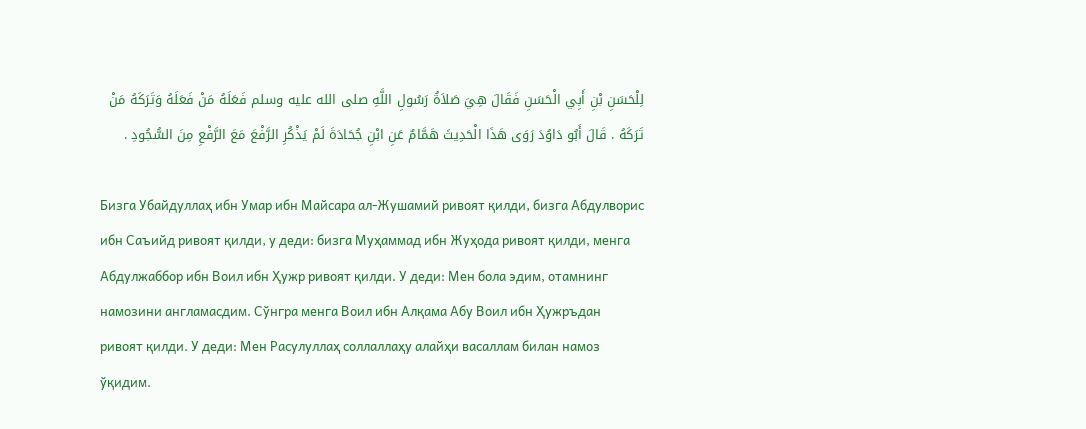لِلْحَسَنِ بْنِ أَبِي الْحَسَنِ فَقَالَ هِيَ صَلاَةُ رَسُولِ اللَّهِ صلى الله عليه وسلم فَعَلَهُ مَنْ فَعَلَهُ وَتَرَكَهُ مَنْ تَرَكَهُ . قَالَ أَبُو دَاوُدَ رَوَى هَذَا الْحَدِيثَ هَمَّامٌ عَنِ ابْنِ جُحَادَةَ لَمْ يَذْكُرِ الرَّفْعَ مَعَ الرَّفْعِ مِنَ السُّجُودِ .

Бизга Убайдуллаҳ ибн Умар ибн Майсара ал-Жушамий ривоят қилди, бизга Абдулворис ибн Саъийд ривоят қилди, у деди: бизга Муҳаммад ибн Жуҳода ривоят қилди, менга Абдулжаббор ибн Воил ибн Ҳужр ривоят қилди. У деди: Мен бола эдим, отамнинг намозини англамасдим. Сўнгра менга Воил ибн Алқама Абу Воил ибн Ҳужръдан ривоят қилди. У деди: Мен Расулуллаҳ соллаллаҳу алайҳи васаллам билан намоз ўқидим.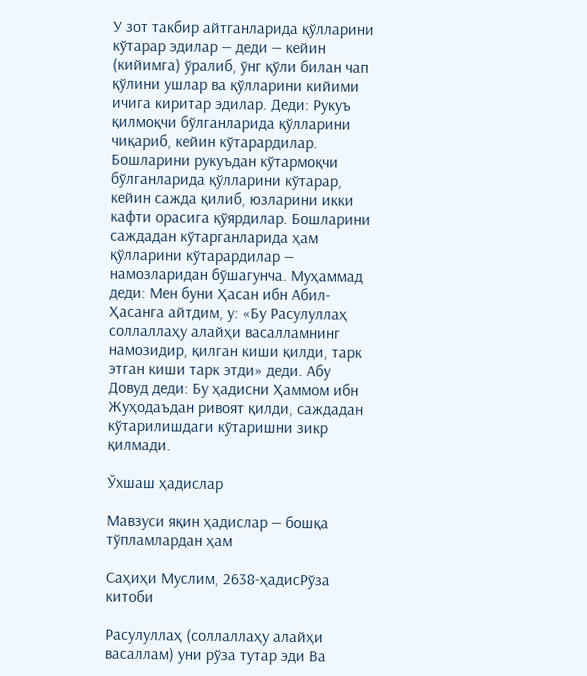У зот такбир айтганларида қўлларини кўтарар эдилар — деди — кейин (кийимга) ўралиб, ўнг қўли билан чап қўлини ушлар ва қўлларини кийими ичига киритар эдилар. Деди: Рукуъ қилмоқчи бўлганларида қўлларини чиқариб, кейин кўтарардилар. Бошларини рукуъдан кўтармоқчи бўлганларида қўлларини кўтарар, кейин сажда қилиб, юзларини икки кафти орасига қўярдилар. Бошларини саждадан кўтарганларида ҳам қўлларини кўтарардилар — намозларидан бўшагунча. Муҳаммад деди: Мен буни Ҳасан ибн Абил-Ҳасанга айтдим, у: «Бу Расулуллаҳ соллаллаҳу алайҳи васалламнинг намозидир, қилган киши қилди, тарк этган киши тарк этди» деди. Абу Довуд деди: Бу ҳадисни Ҳаммом ибн Жуҳодаъдан ривоят қилди, саждадан кўтарилишдаги кўтаришни зикр қилмади.

Ўхшаш ҳадислар

Мавзуси яқин ҳадислар — бошқа тўпламлардан ҳам

Саҳиҳи Муслим, 2638-ҳадисРўза китоби

Расулуллаҳ (соллаллаҳу алайҳи васаллам) уни рўза тутар эди Ва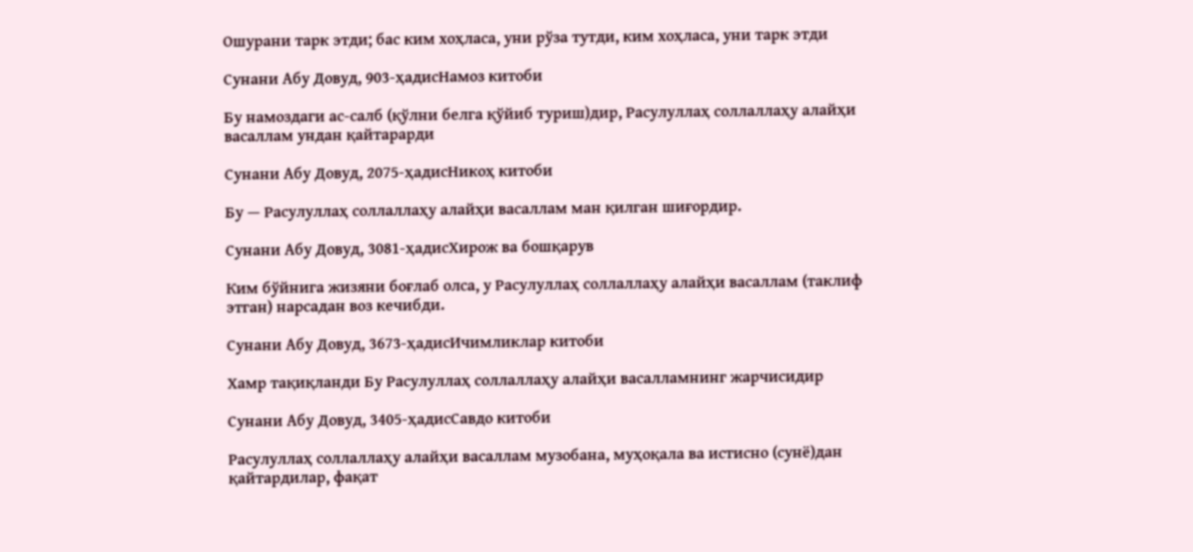Ошурани тарк этди; бас ким хоҳласа, уни рўза тутди, ким хоҳласа, уни тарк этди

Сунани Абу Довуд, 903-ҳадисНамоз китоби

Бу намоздаги ас-салб (қўлни белга қўйиб туриш)дир, Расулуллаҳ соллаллаҳу алайҳи васаллам ундан қайтарарди

Сунани Абу Довуд, 2075-ҳадисНикоҳ китоби

Бу — Расулуллаҳ соллаллаҳу алайҳи васаллам ман қилган шиғордир.

Сунани Абу Довуд, 3081-ҳадисХирож ва бошқарув

Ким бўйнига жизяни боғлаб олса, у Расулуллаҳ соллаллаҳу алайҳи васаллам (таклиф этган) нарсадан воз кечибди.

Сунани Абу Довуд, 3673-ҳадисИчимликлар китоби

Хамр тақиқланди Бу Расулуллаҳ соллаллаҳу алайҳи васалламнинг жарчисидир

Сунани Абу Довуд, 3405-ҳадисСавдо китоби

Расулуллаҳ соллаллаҳу алайҳи васаллам музобана, муҳоқала ва истисно (сунё)дан қайтардилар, фақат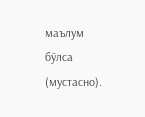маълум бўлса (мустасно).